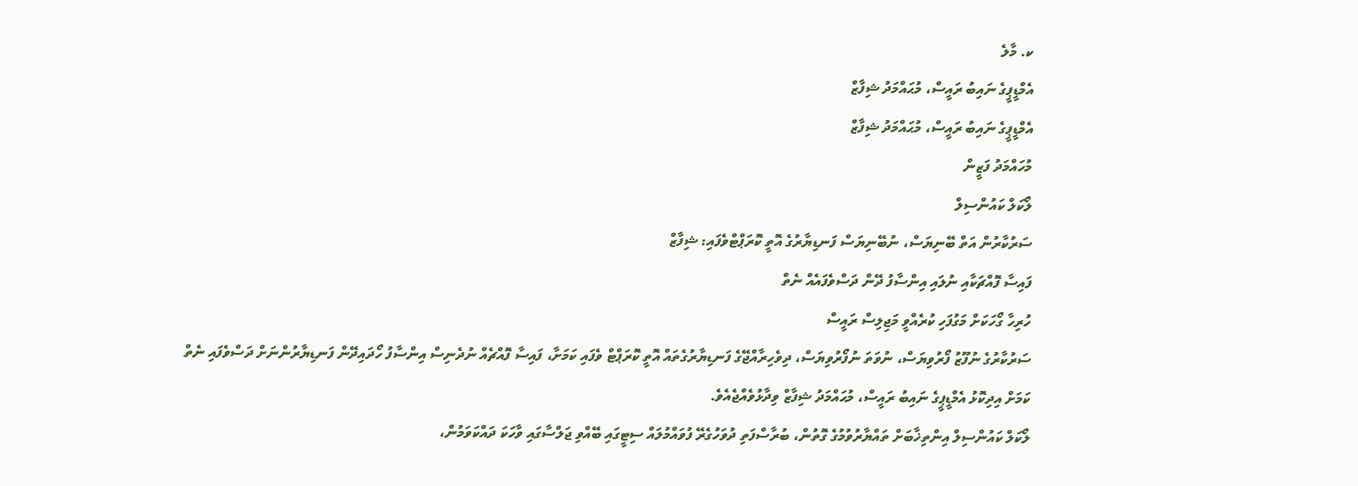ކ. މާލެ
އެމްޑީޕީގެ ނައިބު ރައީސް، މުޙައްމަދު ޝިފާޒް
އެމްޑީޕީގެ ނައިބު ރައީސް، މުޙައްމަދު ޝިފާޒް
މުހައްމަދު ފަޒީން
ލޯކަލް ކައުންސިލް
ސަރުކާރުން އަތް ބޭނިޔަސް، ނުބޭނިޔަސް ފަނޑިޔާރުގެ އޮތީ ކޮރަޕްޓްވެފައި: ޝިފާޒް
ފައިސާ ފޮއްޗަކާއި ނުލައި އިންސާފު ދޭން ދަސްވެފައެއް ނެތް
ހުރިހާ ގޯހަކަށް މަގުފަހި ކުރެއްވީ މަޖިލިސް ރައީސް
ސަރުކާރުގެ ނުފޫޒު ފޯރުވިޔަސް، ނުވަތަ ނުފޯރުވިޔަސް، ދިވެހިރާއްޖޭގެ ފަނޑިޔާރުގެތައް އޮތީ ކޮރަޕްޓް ވެފައި ކަމަށާ، ފައިސާ ފޮއްޗެއް ނުދެނިސް އިންސާފު ހޯދައިދޭން ފަނޑިޔާރުންނަށް ދަސްވެފައި ނެތް ކަމަށް އިދިކޮޅު އެމްޑީޕީގެ ނައިބު ރައީސް، މުޙައްމަދު ޝިފާޒް ވިދާޅުވެއްޖެއެވެ.
ލޯކަލް ކައުންސިލް އިންތިޚާބަށް ތައްޔާރުވުމުގެ ގޮތުން، ބުރާސްފަތި ދުވަހުގެރޭ ފުވައްމުލައް ސިޓީގައި ބޭއްވި ޖަލްސާގައި ވާހަކަ ދައްކަވަމުން،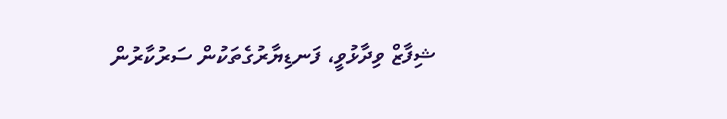ޝިފާޒް ވިދާޅުވީ، ފަނޑިޔާރުގެތަކުން ސަރުކާރުން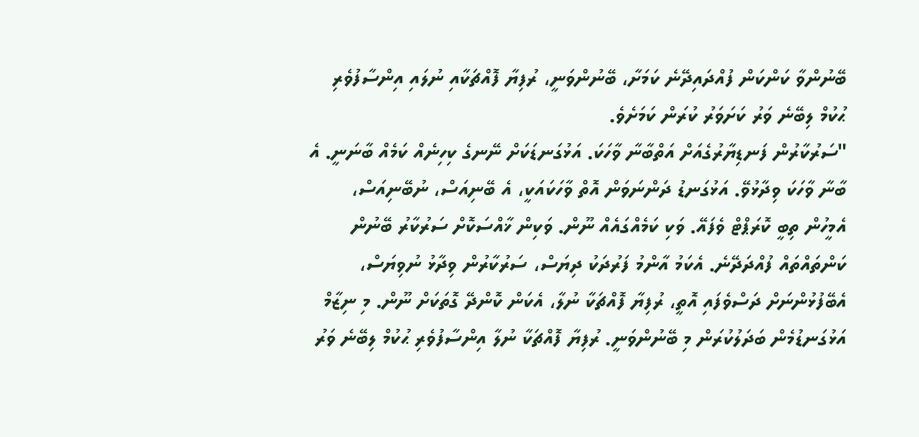ބޭނުންވާ ކަންކަން ފުއްދައިދޭނެ ކަމަށާ، ބޭނުންވަނީ، ރުފިޔާ ފޮއްޗަކާއި ނުލައި އިންސާފުވެރި ޙުކުމް ލިބޭނެ ވަރު ކަށަވަރު ކުރަން ކަމަށެވެ.
"ސަރުކާރުން ފަނޑިޔާރުގެއަށް އަތްބާނާ ވާހަކަ. އަޅުގަނޑަކަށް ނޭނގެ ކިހިނެއް ކަމެއް ބާނަނީ. އެ ބާނާ ވާހަކަ ވިދާޅުވޭ. އަޅުގަނޑު ދަންނަވަން އޮތް ވާހަކައަކީ، އެ ބޭނިއަސް، ނުބޭނިއަސް، އެމީހުން ތިބީ ކޮރަޕްޓް ވެފައޭ. ވަކި ކަމެއްގައެއް ނޫން. ވަކިން ޚާއްސަކޮށް ސަރުކާރު ބޭނުން ކަންތައްތައް ފުއްދަދޭނެ. އެކަމު އާންމު ފަރުދަކު ދިޔަސް، ސަރުކާރުން ވިދާޅު ނުވިޔަސް، އެބޭފުޅުންނަށް ދަސްވެފައި އޮތީ، ރުފިޔާ ފޮއްޗަކާ ނުލާ، އެކަން ކޮންދޭ ގޮތަކަށް ނޫން. މި ނިޒާމް އަޅުގަނޑުމެން ބަދަލުކުރަން މި ބޭނުންވަނީ. ރުފިޔާ ފޮއްޗަކާ ނުލާ އިންސާފުވެރި ޙުކުމް ލިބޭނެ ވަރު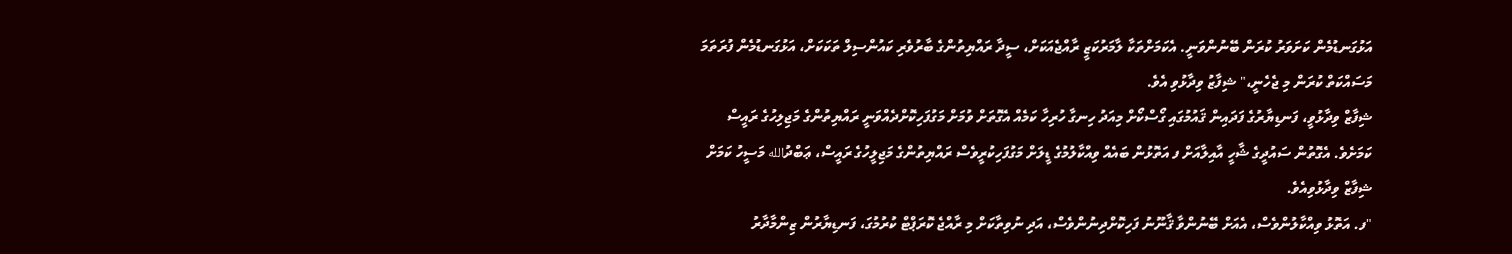އަޅުގަނޑުމެން ކަށަވަރު ކުރަން ބޭނުންވަނީ. އެކަމަށްތަކާ ލާމަރުކަޒީ ރާއްޖެއަކަށް، ސީދާ ރައްޔިތުންގެ ބާރުވެރި ކައުންސިލް ތަކަކަށް، އަޅުގަނޑުމެން ފުރަތަމަ މަސައްކަތް ކުރަން މި ޖެހެނީ،" ޝިފާޒު ވިދާޅުވި އެވެ.
ޝިފާޒް ވިދާޅުވީ، ފަނޑިޔާރުގެ ފަދައިން ޤައުމުގައި ގޯސްކޯށް މިއަދު ހިނގާ ހުރިހާ ކަމެއް އެގޮތަށް ވުމަށް މަގުފަހިކޮށްދެއްވަނީ ރައްޔިތުންގެ މަޖިލިހުގެ ރައީސް ކަމަށެވެ. އެގޮތުން ސައުދީގެ ޝާހީ އާއިލާއަށް ފ އަތޮޅުން ބައެއް ވިއްކާލުމުގެ ޑީލަށް މަގުފަހިކުރީވެސް ރައްޔިތުންގެ މަޖިލީހުގެ ރައީސް، ޢަބްދުالله މަސީހު ކަމަށް ޝިފާޒް ވިދާޅުވިއެވެ.
"ފ. އަތޮޅު ވިއްކާލުންވެސް، އެއަށް ބޭނުންވާ ޤާނޫނު ފަހިކޮށްދިނުންވެސް، އަދި ނުވިތާކަށް މި ރާއްޖެ ކޮރަޕްޓް ކުރުމުގަ، ފަނޑިޔާރުން ޒިންމާދާރު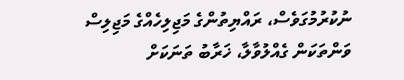ނުކުރުމުގަވެސް، ރައްޔިތުންގެ މަޖިލިހެއްގެ މަޖިލިސް ވަންތަކަން ގެއްލުވާލާ، ޚަރާބު ތަނަކަށް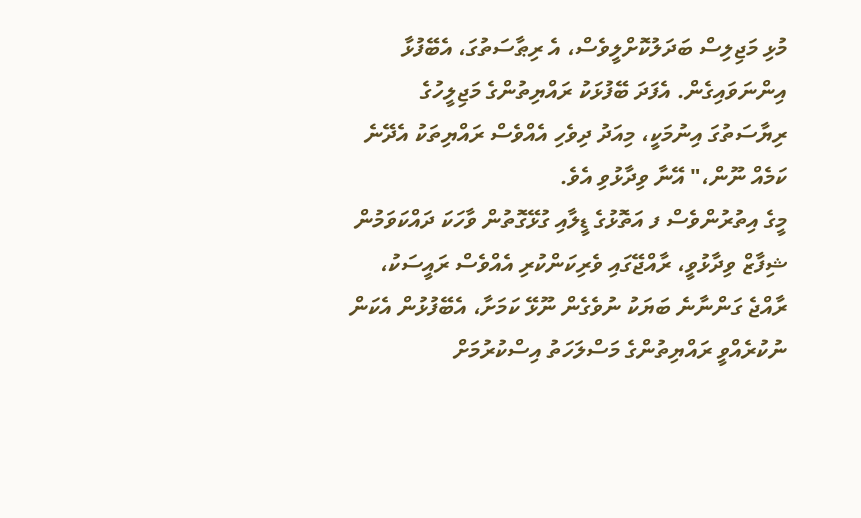މުޅި މަޖިލިސް ބަދަލުކޮށްލީވެސް، އެ ރިޠާސަތުގަ، އެބޭފުޅާ އިންނަވައިގެން. އެފަދަ ބޭފުޅަކު ރައްޔިތުންގެ މަޖިލީހުގެ ރިޔާސަތުގަ އިނުމަކީ، މިއަދު ދިވެހި އެއްވެސް ރައްޔިތަކު އެދޭނެ ކަމެއް ނޫން،" އޭނާ ވިދާޅުވި އެވެ.
މީގެ އިތުރުންވެސް ފ އަތޮޅުގެ ޑީލާއި ގުޅޭގޮތުން ވާހަކަ ދައްކަވަމުން ޝިފާޒް ވިދާޅުވީ، ރާއްޖޭގައި ވެރިކަންކުރި އެއްވެސް ރައީސަކު، ރާއްޖެ ގަންނާނެ ބަޔަކު ނުވެގެން ނޫޅޭ ކަމަށާ، އެބޭފުޅުން އެކަން ނުކުރެއްވީ ރައްޔިތުންގެ މަސްލަހަތު އިސްކުރުމަށް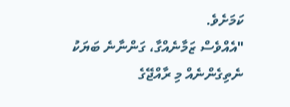ކަމަށެވެ.
"އެއްވެސް ޒަމާނެއްގާ، ގަންނާނެ ބަޔަކު ނެތިގެންނެއް މި ރާއްޖޭގެ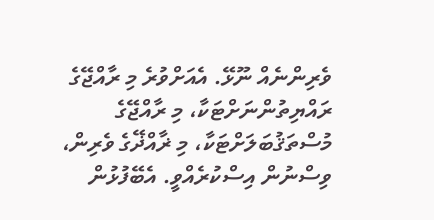ވެރިންނެއް ނޫޅޭ. އެއަށްވުރެ މި ރާއްޖޭގެ ރައްޔިތުންނަށްޓަކާ، މި ރާއްޖޭގެ މުސްތަޤުބަލަށްޓަކާ، މި ޜާއްޛޭގެ ވެރިން، ވިސްނުން އިސްކުރެއްވީ. އެބޭފުޅުން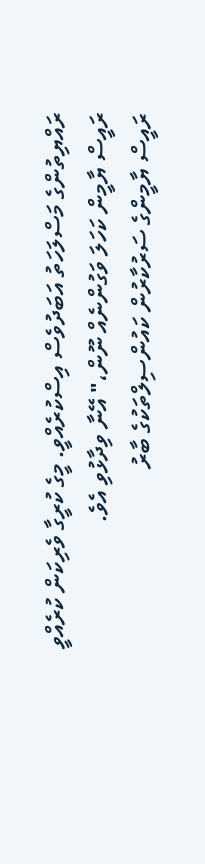ރައްޔިތުންގެ މަސްލަހަތު އަބަދުވެސް އިސްކުރެއްވީ. މީގެ ކުރީގާ ވެރިކަން ކުރެއްވީ ރައީސް ޔާމީން ކަހަލަ ވަގުންނެއް ނޫން،" އޭނާ ވިދާޅުވި އެވެ.
ރައީސް ޔާމީންގެ ސަރުކާރުން ކައުންސިލްތަކުގެ ބާރު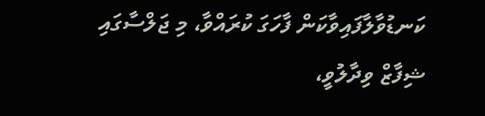ކަނޑުވާލާފައިވާކަން ފާހަގަ ކުރައްވާ، މި ޖަލްސާގައި ޝިފާޒް ވިދާލުވީ،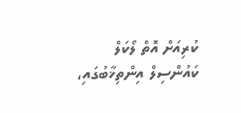ކުރިއަށް އޮތް ލޯކަލް ކައުންސިލް އިންތިޚާބުގައި،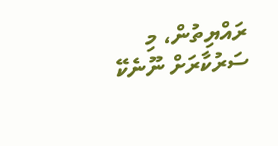ރައްޔިތުން، މި ސަރުކާރަށް ނޫނެކޭ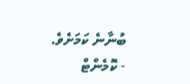ބުނާނެ ކަމަށެވެ.
- ކޮމެންޓް